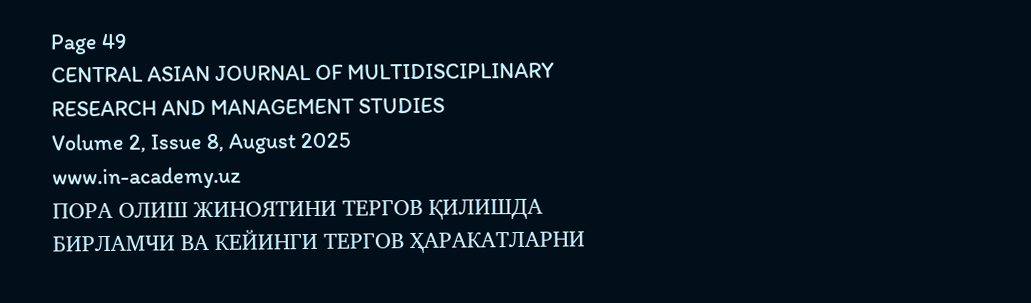Page 49
CENTRAL ASIAN JOURNAL OF MULTIDISCIPLINARY
RESEARCH AND MANAGEMENT STUDIES
Volume 2, Issue 8, August 2025
www.in-academy.uz
ПОРА ОЛИШ ЖИНОЯТИНИ ТЕРГОВ ҚИЛИШДА
БИРЛАМЧИ ВА КЕЙИНГИ ТЕРГОВ ҲАРАКАТЛАРНИ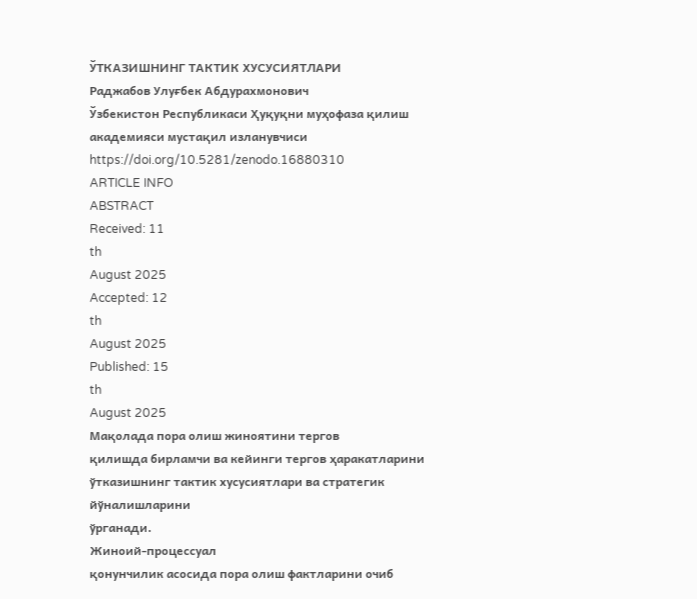ЎТКАЗИШНИНГ ТАКТИК ХУСУСИЯТЛАРИ
Раджабов Улуғбек Абдурахмонович
Ўзбекистон Республикаси Ҳуқуқни муҳофаза қилиш
академияси мустақил изланувчиси
https://doi.org/10.5281/zenodo.16880310
ARTICLE INFO
ABSTRACT
Received: 11
th
August 2025
Accepted: 12
th
August 2025
Published: 15
th
August 2025
Мақолада пора олиш жиноятини тергов
қилишда бирламчи ва кейинги тергов ҳаракатларини
ўтказишнинг тактик хусусиятлари ва стратегик
йўналишларини
ўрганади.
Жиноий-процессуал
қонунчилик асосида пора олиш фактларини очиб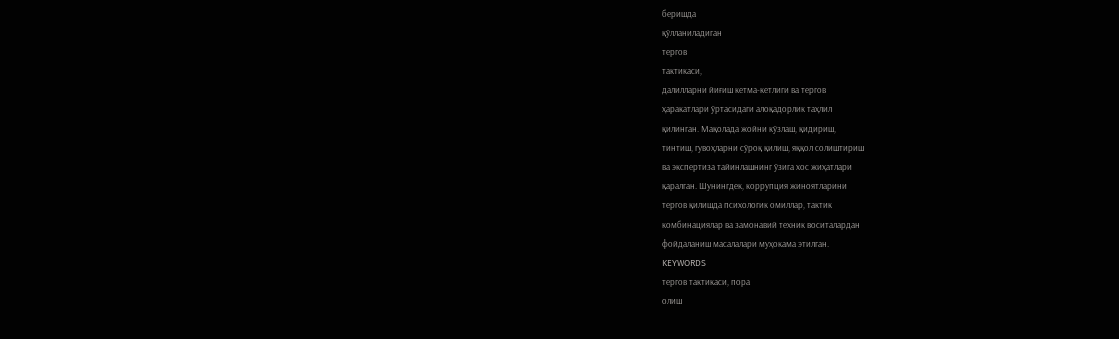беришда
қўлланиладиган
тергов
тактикаси,
далилларни йиғиш кетма-кетлиги ва тергов
ҳаракатлари ўртасидаги алоқадорлик таҳлил
қилинган. Мақолада жойни кўзлаш, қидириш,
тинтиш, гувоҳларни сўроқ қилиш, яққол солиштириш
ва экспертиза тайинлашнинг ўзига хос жиҳатлари
қаралган. Шунингдек, коррупция жиноятларини
тергов қилишда психологик омиллар, тактик
комбинациялар ва замонавий техник воситалардан
фойдаланиш масалалари муҳокама этилган.
KEYWORDS
тергов тактикаси, пора
олиш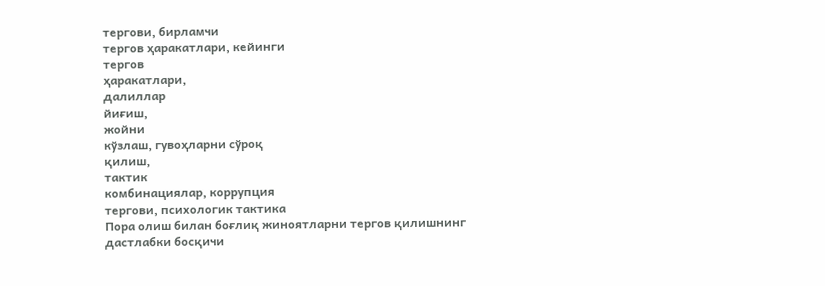тергови, бирламчи
тергов ҳаракатлари, кейинги
тергов
ҳаракатлари,
далиллар
йиғиш,
жойни
кўзлаш, гувоҳларни сўроқ
қилиш,
тактик
комбинациялар, коррупция
тергови, психологик тактика
Пора олиш билан боғлиқ жиноятларни тергов қилишнинг дастлабки босқичи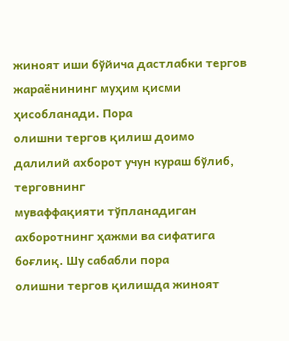жиноят иши бўйича дастлабки тергов жараёнининг муҳим қисми ҳисобланади. Пора
олишни тергов қилиш доимо далилий ахборот учун кураш бўлиб, терговнинг
муваффақияти тўпланадиган ахборотнинг ҳажми ва сифатига боғлиқ. Шу сабабли пора
олишни тергов қилишда жиноят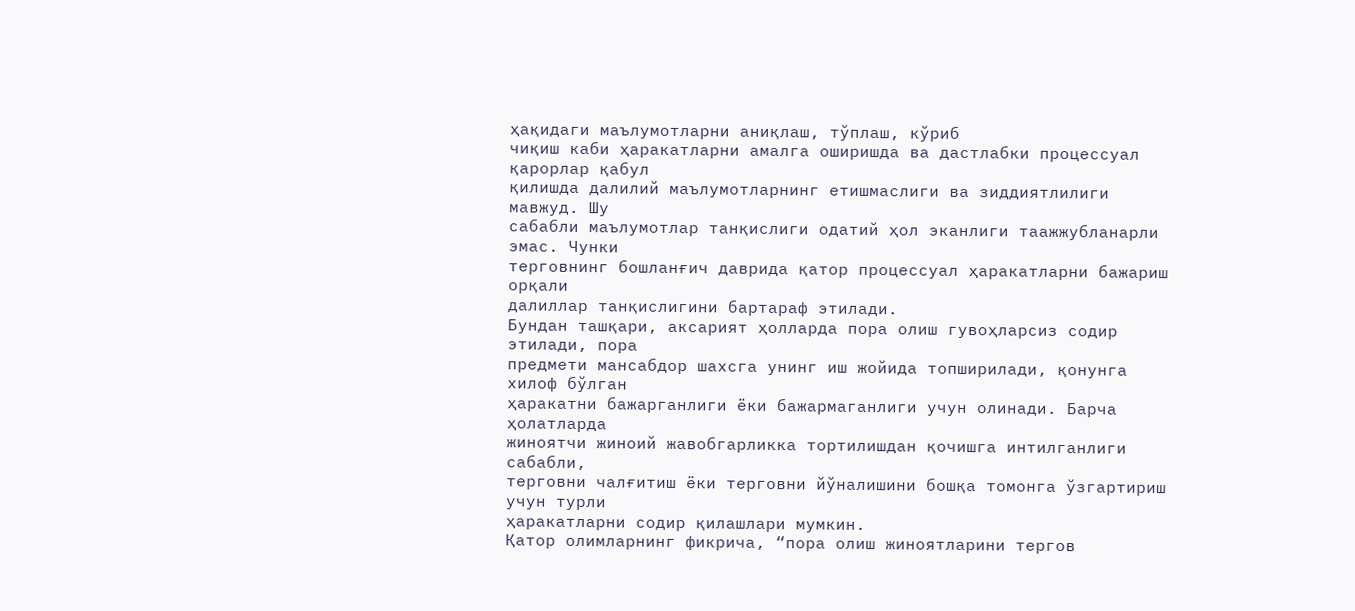ҳақидаги маълумотларни аниқлаш, тўплаш, кўриб
чиқиш каби ҳаракатларни амалга оширишда ва дастлабки процессуал қарорлар қабул
қилишда далилий маълумотларнинг етишмаслиги ва зиддиятлилиги мавжуд. Шу
сабабли маълумотлар танқислиги одатий ҳол эканлиги таажжубланарли эмас. Чунки
терговнинг бошланғич даврида қатор процессуал ҳаракатларни бажариш орқали
далиллар танқислигини бартараф этилади.
Бундан ташқари, аксарият ҳолларда пора олиш гувоҳларсиз содир этилади, пора
предмети мансабдор шахсга унинг иш жойида топширилади, қонунга хилоф бўлган
ҳаракатни бажарганлиги ёки бажармаганлиги учун олинади. Барча ҳолатларда
жиноятчи жиноий жавобгарликка тортилишдан қочишга интилганлиги сабабли,
терговни чалғитиш ёки терговни йўналишини бошқа томонга ўзгартириш учун турли
ҳаракатларни содир қилашлари мумкин.
Қатор олимларнинг фикрича, “пора олиш жиноятларини тергов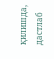қилишда,
дастлаб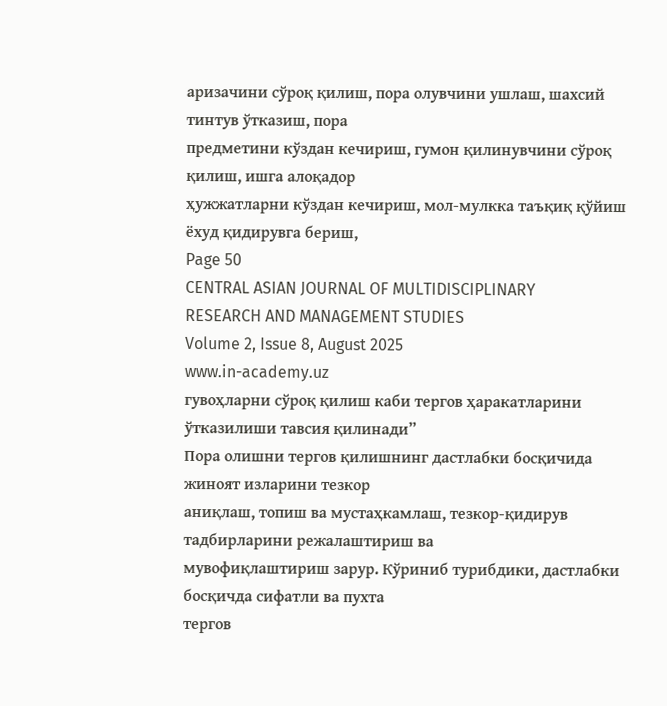аризачини сўроқ қилиш, пора олувчини ушлаш, шахсий тинтув ўтказиш, пора
предметини кўздан кечириш, гумон қилинувчини сўроқ қилиш, ишга алоқадор
ҳужжатларни кўздан кечириш, мол-мулкка таъқиқ қўйиш ёхуд қидирувга бериш,
Page 50
CENTRAL ASIAN JOURNAL OF MULTIDISCIPLINARY
RESEARCH AND MANAGEMENT STUDIES
Volume 2, Issue 8, August 2025
www.in-academy.uz
гувоҳларни сўроқ қилиш каби тергов ҳаракатларини ўтказилиши тавсия қилинади”
Пора олишни тергов қилишнинг дастлабки босқичида жиноят изларини тезкор
аниқлаш, топиш ва мустаҳкамлаш, тезкор-қидирув тадбирларини режалаштириш ва
мувофиқлаштириш зарур. Кўриниб турибдики, дастлабки босқичда сифатли ва пухта
тергов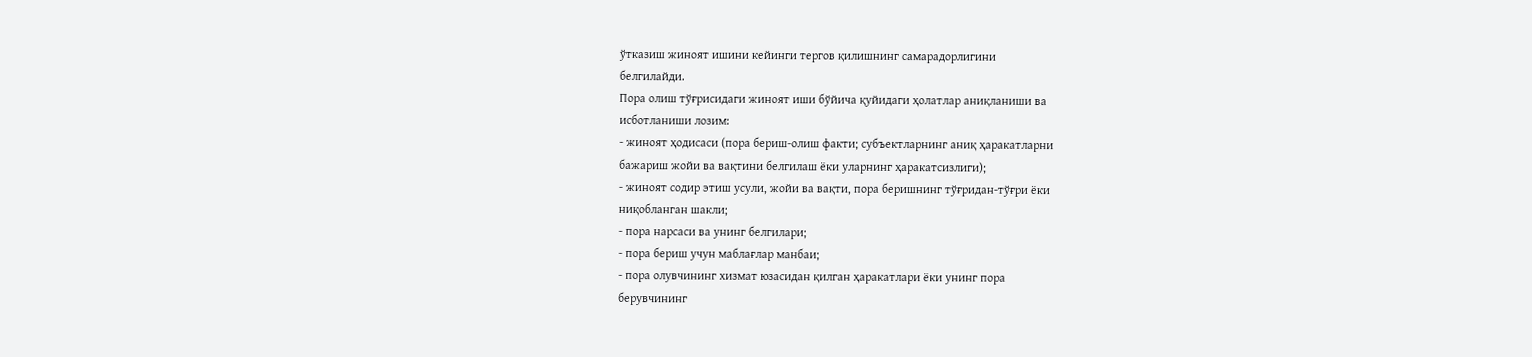ўтказиш жиноят ишини кейинги тергов қилишнинг самарадорлигини
белгилайди.
Пора олиш тўғрисидаги жиноят иши бўйича қуйидаги ҳолатлар аниқланиши ва
исботланиши лозим:
- жиноят ҳодисаси (пора бериш-олиш факти; субъектларнинг аниқ ҳаракатларни
бажариш жойи ва вақтини белгилаш ёки уларнинг ҳаракатсизлиги);
- жиноят содир этиш усули, жойи ва вақти, пора беришнинг тўғридан-тўғри ёки
ниқобланган шакли;
- пора нарсаси ва унинг белгилари;
- пора бериш учун маблағлар манбаи;
- пора олувчининг хизмат юзасидан қилган ҳаракатлари ёки унинг пора
берувчининг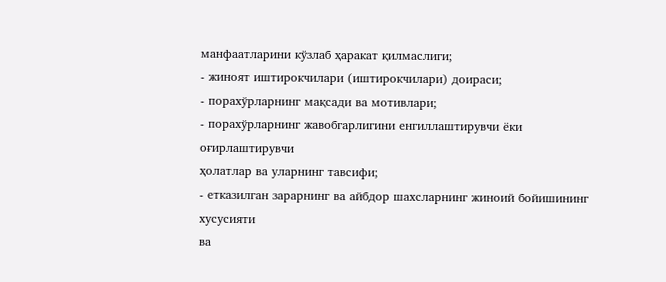манфаатларини кўзлаб ҳаракат қилмаслиги;
- жиноят иштирокчилари (иштирокчилари) доираси;
- порахўрларнинг мақсади ва мотивлари;
- порахўрларнинг жавобгарлигини енгиллаштирувчи ёки оғирлаштирувчи
ҳолатлар ва уларнинг тавсифи;
- етказилган зарарнинг ва айбдор шахсларнинг жиноий бойишининг хусусияти
ва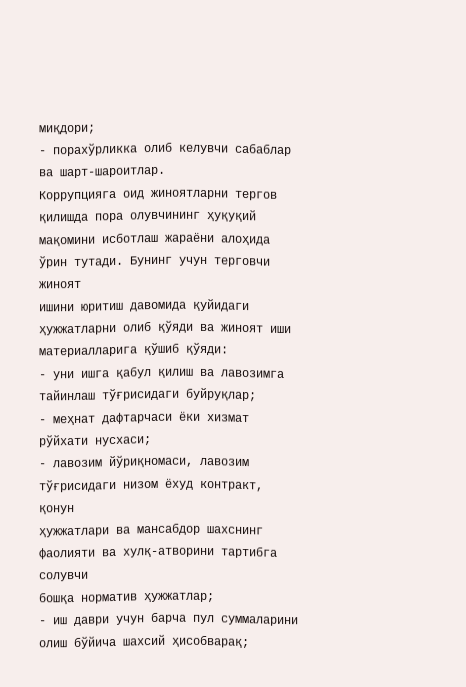миқдори;
- порахўрликка олиб келувчи сабаблар ва шарт-шароитлар.
Коррупцияга оид жиноятларни тергов қилишда пора олувчининг ҳуқуқий
мақомини исботлаш жараёни алоҳида ўрин тутади. Бунинг учун терговчи жиноят
ишини юритиш давомида қуйидаги ҳужжатларни олиб қўяди ва жиноят иши
материалларига қўшиб қўяди:
- уни ишга қабул қилиш ва лавозимга тайинлаш тўғрисидаги буйруқлар;
- меҳнат дафтарчаси ёки хизмат рўйхати нусхаси;
- лавозим йўриқномаси, лавозим тўғрисидаги низом ёхуд контракт, қонун
ҳужжатлари ва мансабдор шахснинг фаолияти ва хулқ-атворини тартибга солувчи
бошқа норматив ҳужжатлар;
- иш даври учун барча пул суммаларини олиш бўйича шахсий ҳисобварақ;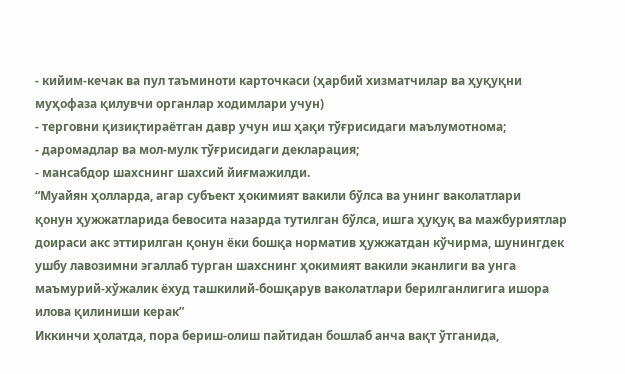- кийим-кечак ва пул таъминоти карточкаси (ҳарбий хизматчилар ва ҳуқуқни
муҳофаза қилувчи органлар ходимлари учун)
- терговни қизиқтираётган давр учун иш ҳақи тўғрисидаги маълумотнома;
- даромадлар ва мол-мулк тўғрисидаги декларация;
- мансабдор шахснинг шахсий йиғмажилди.
“Муайян ҳолларда, агар субъект ҳокимият вакили бўлса ва унинг ваколатлари
қонун ҳужжатларида бевосита назарда тутилган бўлса, ишга ҳуқуқ ва мажбуриятлар
доираси акс эттирилган қонун ёки бошқа норматив ҳужжатдан кўчирма, шунингдек
ушбу лавозимни эгаллаб турган шахснинг ҳокимият вакили эканлиги ва унга
маъмурий-хўжалик ёхуд ташкилий-бошқарув ваколатлари берилганлигига ишора
илова қилиниши керак”
Иккинчи ҳолатда, пора бериш-олиш пайтидан бошлаб анча вақт ўтганида,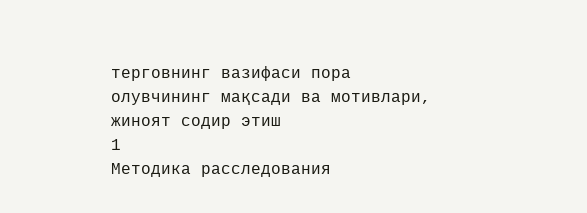терговнинг вазифаси пора олувчининг мақсади ва мотивлари, жиноят содир этиш
1
Методика расследования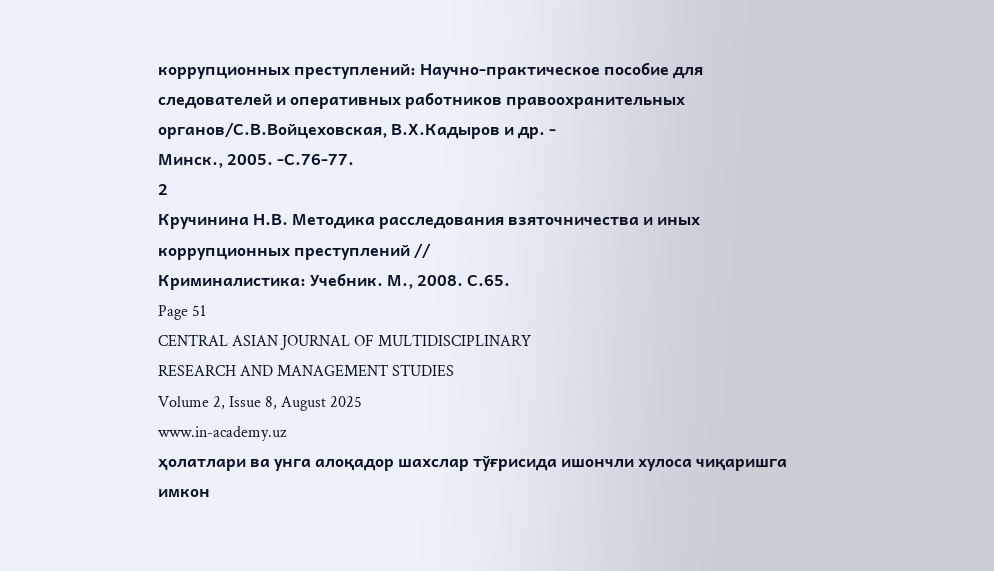коррупционных преступлений: Научно-практическое пособие для
следователей и оперативных работников правоохранительных органов/С.В.Войцеховская, В.Х.Кадыров и др. -
Минск., 2005. -С.76-77.
2
Кручинина Н.В. Методика расследования взяточничества и иных коррупционных преступлений //
Криминалистика: Учебник. М., 2008. С.65.
Page 51
CENTRAL ASIAN JOURNAL OF MULTIDISCIPLINARY
RESEARCH AND MANAGEMENT STUDIES
Volume 2, Issue 8, August 2025
www.in-academy.uz
ҳолатлари ва унга алоқадор шахслар тўғрисида ишончли хулоса чиқаришга имкон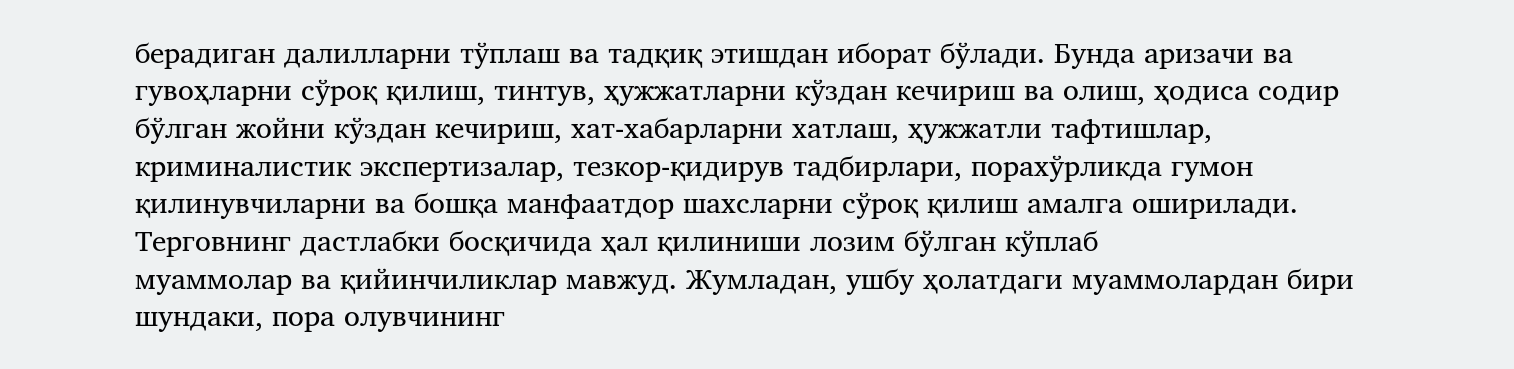берадиган далилларни тўплаш ва тадқиқ этишдан иборат бўлади. Бунда аризачи ва
гувоҳларни сўроқ қилиш, тинтув, ҳужжатларни кўздан кечириш ва олиш, ҳодиса содир
бўлган жойни кўздан кечириш, хат-хабарларни хатлаш, ҳужжатли тафтишлар,
криминалистик экспертизалар, тезкор-қидирув тадбирлари, порахўрликда гумон
қилинувчиларни ва бошқа манфаатдор шахсларни сўроқ қилиш амалга оширилади.
Терговнинг дастлабки босқичида ҳал қилиниши лозим бўлган кўплаб
муаммолар ва қийинчиликлар мавжуд. Жумладан, ушбу ҳолатдаги муаммолардан бири
шундаки, пора олувчининг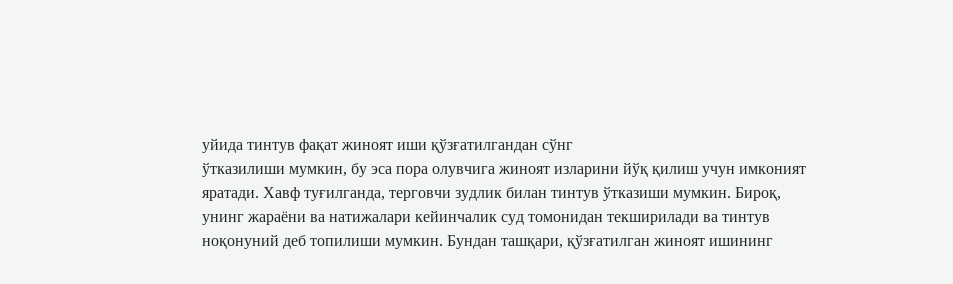уйида тинтув фақат жиноят иши қўзғатилгандан сўнг
ўтказилиши мумкин, бу эса пора олувчига жиноят изларини йўқ қилиш учун имконият
яратади. Хавф туғилганда, терговчи зудлик билан тинтув ўтказиши мумкин. Бироқ,
унинг жараёни ва натижалари кейинчалик суд томонидан текширилади ва тинтув
ноқонуний деб топилиши мумкин. Бундан ташқари, қўзғатилган жиноят ишининг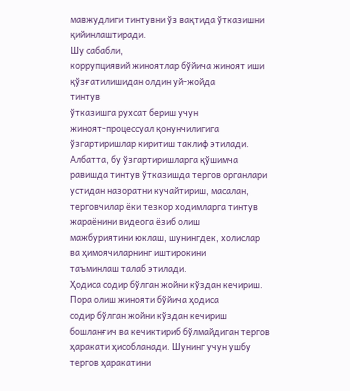мавжудлиги тинтувни ўз вақтида ўтказишни қийинлаштиради.
Шу сабабли,
коррупциявий жиноятлар бўйича жиноят иши қўзғатилишидан олдин уй-жойда
тинтув
ўтказишга рухсат бериш учун
жиноят-процессуал қонунчилигига
ўзгартиришлар киритиш таклиф этилади. Албатта, бу ўзгартиришларга қўшимча
равишда тинтув ўтказишда тергов органлари устидан назоратни кучайтириш, масалан,
терговчилар ёки тезкор ходимларга тинтув жараёнини видеога ёзиб олиш
мажбуриятини юклаш, шунингдек, холислар ва ҳимоячиларнинг иштирокини
таъминлаш талаб этилади.
Ҳодиса содир бўлган жойни кўздан кечириш.
Пора олиш жинояти бўйича ҳодиса
содир бўлган жойни кўздан кечириш бошланғич ва кечиктириб бўлмайдиган тергов
ҳаракати ҳисобланади. Шунинг учун ушбу тергов ҳаракатини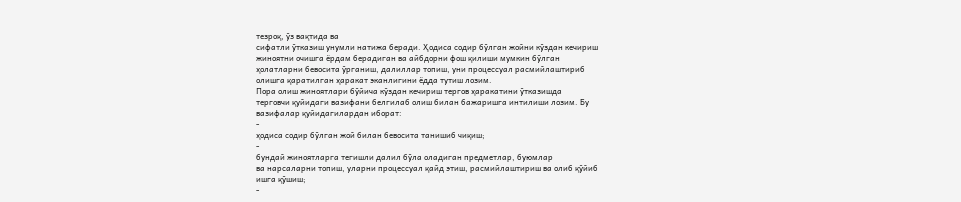тезроқ, ўз вақтида ва
сифатли ўтказиш унумли натижа беради. Ҳодиса содир бўлган жойни кўздан кечириш
жиноятни очишга ёрдам берадиган ва айбдорни фош қилиши мумкин бўлган
ҳолатларни бевосита ўрганиш, далиллар топиш, уни процессуал расмийлаштириб
олишга қаратилган ҳаракат эканлигини ёдда тутиш лозим.
Пора олиш жиноятлари бўйича кўздан кечириш тергов ҳаракатини ўтказишда
терговчи қуйидаги вазифани белгилаб олиш билан бажаришга интилиши лозим. Бу
вазифалар қуйидагилардан иборат:
-
ҳодиса содир бўлган жой билан бевосита танишиб чиқиш;
-
бундай жиноятларга тегишли далил бўла оладиган предметлар, буюмлар
ва нарсаларни топиш, уларни процессуал қайд этиш, расмийлаштириш ва олиб қўйиб
ишга қўшиш;
-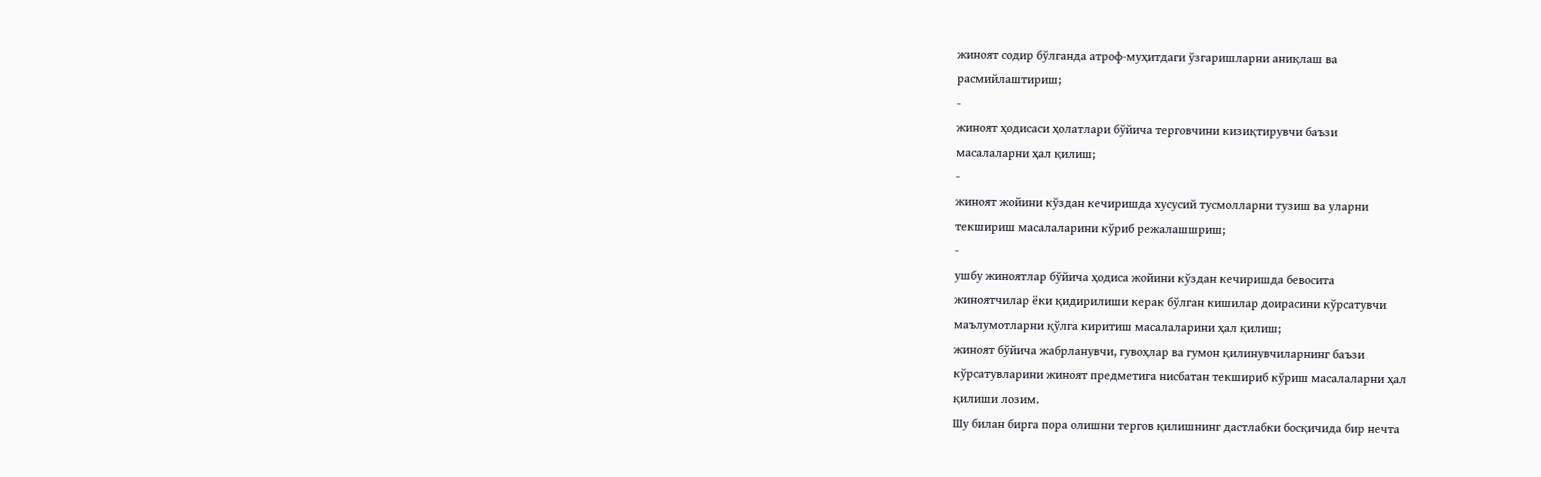жиноят содир бўлганда атроф-муҳитдаги ўзгаришларни аниқлаш ва
расмийлаштириш;
-
жиноят ҳодисаси ҳолатлари бўйича терговчини кизиқтирувчи баъзи
масалаларни ҳал қилиш;
-
жиноят жойини кўздан кечиришда хусусий тусмолларни тузиш ва уларни
текшириш масалаларини кўриб режалашшриш;
-
ушбу жиноятлар бўйича ҳодиса жойини кўздан кечиришда бевосита
жиноятчилар ёки қидирилиши керак бўлган кишилар доирасини кўрсатувчи
маълумотларни қўлга киритиш масалаларини ҳал қилиш;
жиноят бўйича жабрланувчи, гувоҳлар ва гумон қилинувчиларнинг баъзи
кўрсатувларини жиноят предметига нисбатан текшириб кўриш масалаларни ҳал
қилиши лозим.
Шу билан бирга пора олишни тергов қилишнинг дастлабки босқичида бир нечта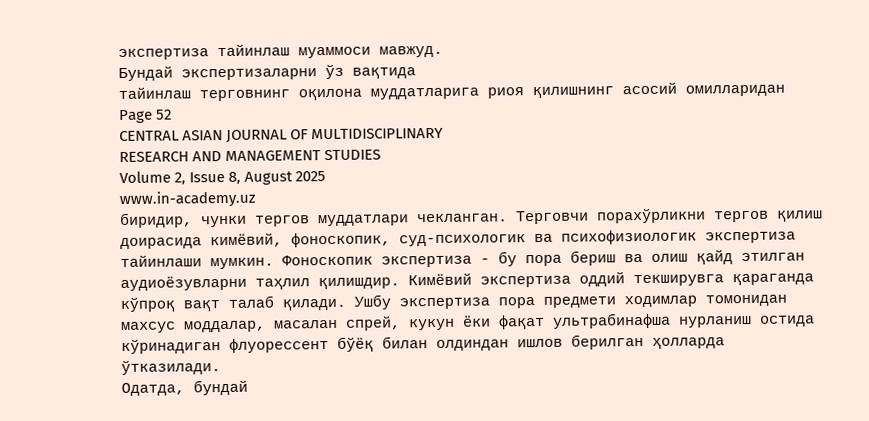экспертиза тайинлаш муаммоси мавжуд.
Бундай экспертизаларни ўз вақтида
тайинлаш терговнинг оқилона муддатларига риоя қилишнинг асосий омилларидан
Page 52
CENTRAL ASIAN JOURNAL OF MULTIDISCIPLINARY
RESEARCH AND MANAGEMENT STUDIES
Volume 2, Issue 8, August 2025
www.in-academy.uz
биридир, чунки тергов муддатлари чекланган. Терговчи порахўрликни тергов қилиш
доирасида кимёвий, фоноскопик, суд-психологик ва психофизиологик экспертиза
тайинлаши мумкин. Фоноскопик экспертиза - бу пора бериш ва олиш қайд этилган
аудиоёзувларни таҳлил қилишдир. Кимёвий экспертиза оддий текширувга қараганда
кўпроқ вақт талаб қилади. Ушбу экспертиза пора предмети ходимлар томонидан
махсус моддалар, масалан спрей, кукун ёки фақат ультрабинафша нурланиш остида
кўринадиган флуорессент бўёқ билан олдиндан ишлов берилган ҳолларда ўтказилади.
Одатда, бундай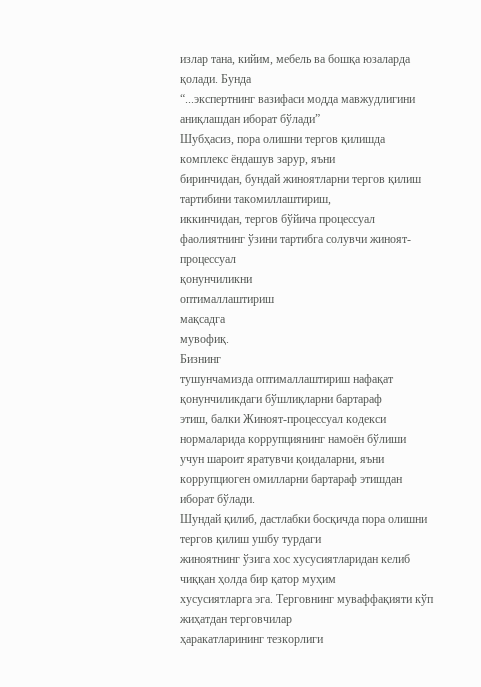излар тана, кийим, мебель ва бошқа юзаларда қолади. Бунда
“...экспертнинг вазифаси модда мавжудлигини аниқлашдан иборат бўлади”
Шубҳасиз, пора олишни тергов қилишда комплекс ёндашув зарур, яъни
биринчидан, бундай жиноятларни тергов қилиш тартибини такомиллаштириш,
иккинчидан, тергов бўйича процессуал фаолиятнинг ўзини тартибга солувчи жиноят-
процессуал
қонунчиликни
оптималлаштириш
мақсадга
мувофиқ.
Бизнинг
тушунчамизда оптималлаштириш нафақат қонунчиликдаги бўшлиқларни бартараф
этиш, балки Жиноят-процессуал кодекси нормаларида коррупциянинг намоён бўлиши
учун шароит яратувчи қоидаларни, яъни коррупциоген омилларни бартараф этишдан
иборат бўлади.
Шундай қилиб, дастлабки босқичда пора олишни тергов қилиш ушбу турдаги
жиноятнинг ўзига хос хусусиятларидан келиб чиққан ҳолда бир қатор муҳим
хусусиятларга эга. Терговнинг муваффақияти кўп жиҳатдан терговчилар
ҳаракатларининг тезкорлиги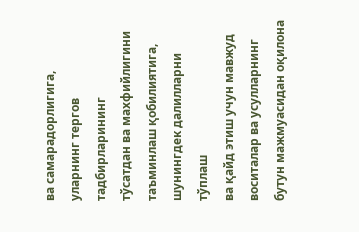ва самарадорлигига, уларнинг тергов тадбирларининг
тўсатдан ва махфийлигини таъминлаш қобилиятига, шунингдек далилларни тўплаш
ва қайд этиш учун мавжуд воситалар ва усулларнинг бутун мажмуасидан оқилона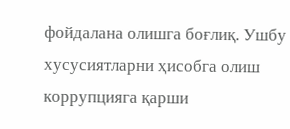фойдалана олишга боғлиқ. Ушбу хусусиятларни ҳисобга олиш коррупцияга қарши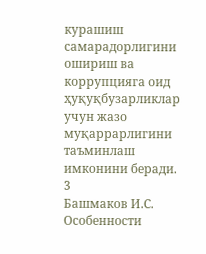курашиш самарадорлигини ошириш ва коррупцияга оид ҳуқуқбузарликлар учун жазо
муқаррарлигини таъминлаш имконини беради.
3
Башмаков И.С. Особенности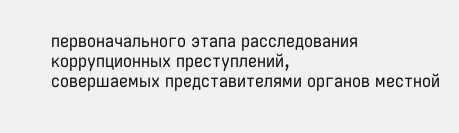первоначального этапа расследования коррупционных преступлений,
совершаемых представителями органов местной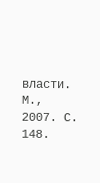власти. М., 2007. С. 148.